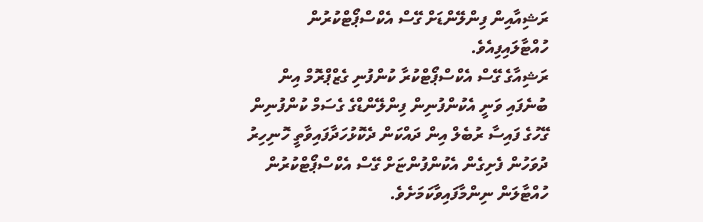ރަޝިއާއިން ފިންލޭންޑަށް ގޭސް އެކްސްޕޯޓްކުރުން ހުއްޓާލައިފިއެވެ.
ރަޝިއާގެ ގޭސް އެކްސްޕޯޓްކުރާ ކުންފުނި ގެޒްޕްރޮމް އިން ބުނެފައި ވަނީ އެކުންފުނިން ފިންލޭންޑްގެ ގެސަމް ކުންފުނިން ގޭހުގެ ފައިސާ ރުބެލް އިން ދައްކަން ދެކޮޅުހަދާފައިވާތީ ހޮނިހިރު ދުވަހުން ފެށިގެން އެކުންފުންޏަށް ގޭސް އެކްސްޕޯޓްކުރުން ހުއްޓާލަން ނިންމާފައިވާކަމަށެވެ.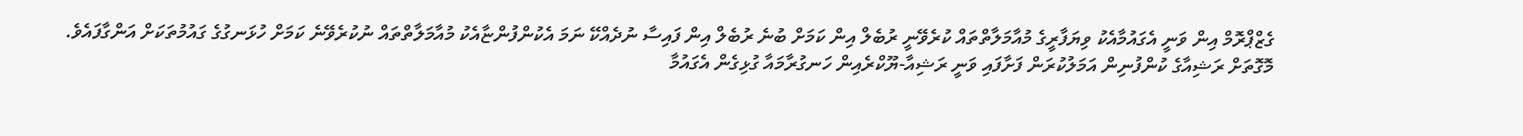ގެޒްޕްރޮމް އިން ވަނީ އެގައުމާއެކު ވިޔަފާރީގެ މުއާމަލާތްތައް ކުރެވޭނީ ރުބެލް އިން ކަމަށް ބުނެ ރުބެލް އިން ފައިސާ ނުދެއްކޭ ނަމަ އެކުންފުންޏާއެކު މުއާމަލާތްތައް ނުކުރެވޭނެ ކަމަށް ހުޅަނގުގެ ގައުމުތަކަށް އަންގާފައެވެ. މޮގޮތަށް ރަޝިއާގެ ކުންފުނިން އަމަލުކުރަން ފަށާފައި ވަނީ ރަޝިއާ-ޔޫކްރެއިން ހަނގުރާމައާ ގުޅިގެން އެގައުމާ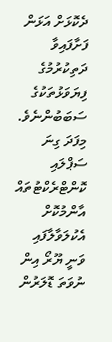ދެކޮޅަށް އަޅަން ފަށާފައިވާ ދަތިކުރުމުގެ ފިޔަވަޅުތަކުގެ ސަބަބުންނެވެ.
މިފަދަ ގިނަ ސަޕްލައި ކޮންޓްރެކްޓުތައް އާންމުކޮށް އެކުލަވާލާފައި ވަނީ ޔޫރޯ އިން ނުވަތަ ޑޮލަރުން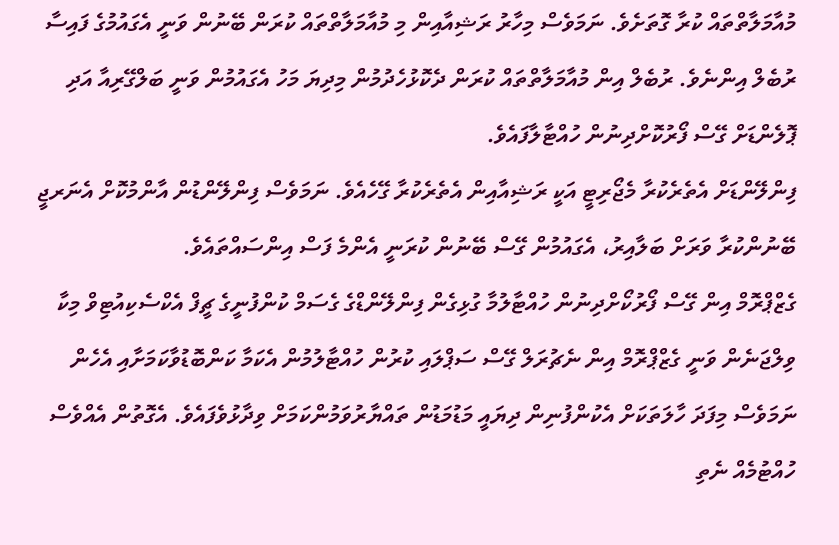މުއާމަލާތްތައް ކުރާ ގޮތަށެވެ. ނަމަވެސް މިހާރު ރަޝިއާއިން މި މުއާމަލާތްތައް ކުރަން ބޭނުން ވަނީ އެގައުމުގެ ފައިސާ ރުބެލް އިންނެވެ. ރުބެލް އިން މުއާމަލާތްތައް ކުރަން ދެކޮޅުހެދުމުން މިދިޔަ މަހު އެގައުމުން ވަނީ ބަލްގޭރިއާ އަދި ޕޮލެންޑަށް ގޭސް ފޯރުކޮށްދިނުން ހުއްޓާލާފައެވެ.
ފިންލޭންޑަށް އެތެރެކުރާ މެޖޯރިޓީ އަކީ ރަޝިއާއިން އެތެރެކުރާ ގޭހެއެވެ. ނަމަވެސް ފިންލޭންޑުން އާންމުކޮށް އެނަރޖީ ބޭނުންކުރާ ވަރަށް ބަލާއިރު، އެގައުމުން ގޭސް ބޭނުން ކުރަނީ އެންމެ ފަސް އިންސައްތައެވެ.
ގެޒްޕްރޮމް އިން ގޭސް ފޯރުކޯށްދިނުން ހުއްޓާލުމާ ގުޅިގެން ފިންލޭންޑްގެ ގެސަމް ކުންފުނީގެ ޗީފް އެކްސެކިއުޓިވް މިކާ ވިލްޖަނެން ވަނީ ގެޒްޕްރޮމް އިން ނެޗުރަލް ގޭސް ސަޕްލައި ކުރުން ހުއްޓާލުމުން އެކަމާ ކަންބޮޑުވާކަމަށާއި އެހެން ނަމަވެސް މިފަދަ ހާލަތަކަށް އެކުންފުނިން ދިޔައީ މަޑުމަޑުން ތައްޔާރުވަމުންކަމަށް ވިދާޅުވެފައެވެ. އެގޮތުން އެއްވެސް ހުއްޓުމެއް ނެތި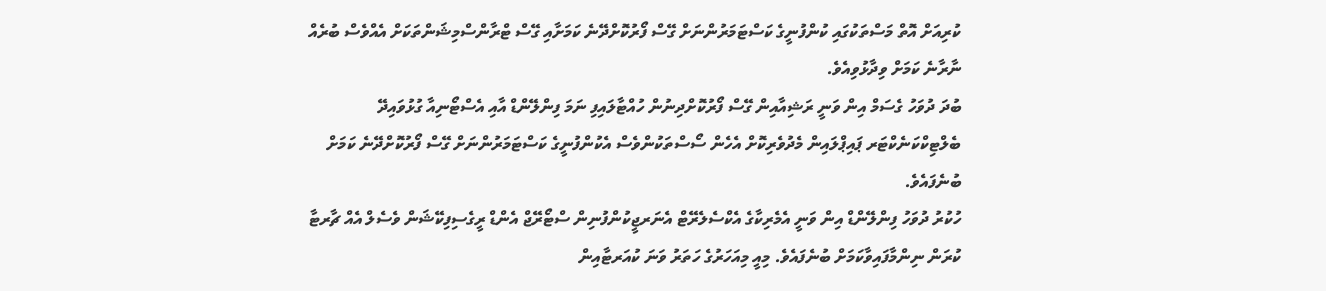ކުރިއަށް އޮތް މަސްތަކުގައި ކުންފުނީގެ ކަސްޓަމަރުންނަށް ގޭސް ފޯރުކޮށްދޭނެ ކަމަށާއި ގޭސް ޓްރާންސްމިޝަންތަކަށް އެއްވެސް ބުރެއް ނާރާނެ ކަމަށް ވިދާޅުވިއެވެ.
ބުދަ ދުވަހު ގެސަމް އިން ވަނީ ރަޝިއާއިން ގޭސް ފޯރުކޮށްދިނުން ހުއްޓާލައިފި ނަމަ ފިންލޭންޑް އާއި އެސްޓޯނިއާ ގުޅުވައިދޭ ބެލްޓިކްކަނެކްޓަރ ޕައިޕްލައިން މެދުވެރިކޮށް އެހެން ސޯސްތަކުންވެސް އެކުންފުނީގެ ކަސްޓަމަރުންނަށް ގޭސް ފޯރުކޮށްދޭނެ ކަމަށް ބުނެފައެވެ.
ހުކުރު ދުވަހު ފިންލޭންޑް އިން ވަނީ އެމެރިކާގެ އެކްސެލެރޭޓް އެނަރޖީކުންފުނިން ސްޓޯރޭޖް އެންޑް ރީގެސިފިކޭޝަން ވެސެލް އެއް ޗާރޓާ ކުރަން ނިންމާފައިވާކަމަށް ބުނެފައެވެ. މިއީ މިއަހަރުގެ ހަތަރު ވަނަ ކުއަރޓާއިން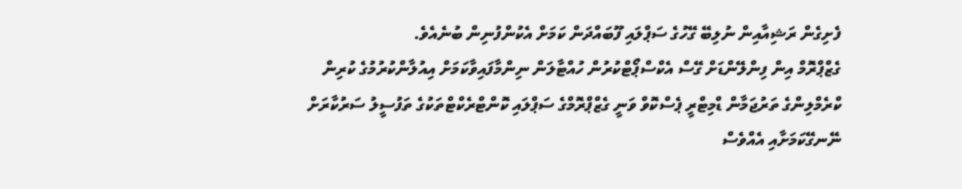ފެށިގެން ރަޝިއާއިން ނުލިބޭ ގޭހުގެ ސަޕްލައި ފޫބައްދަން ކަމަށް އެކުންފުނިން ބުނެއެވެ.
ގެޒްޕްރޮމް އިން ފިންލޭންޑަށް ގޭސް އެކްސްޕޯޓްކުރުން ހުއްޓާލަން ނިންމާފައިވާކަމަށް އިއުލާންކުރުމުގެ ކުރިން ކްރެމްލިންގެ ތަރުޖަމާން ޑްމިޓްރީ ޕެސްކޮވް ވަނީ ގެޒްޕްރޮމްގެ ސަޕްލައި ކޮންޓްރެކްޓްތަކުގެ ތަފުސީލު ސަރުކާރަށް ނޭނގޭކަމަށާއި އެއްވެސް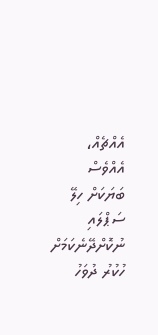އެއްޗެއް، އެއްވެސް ބަޔަކަށް ހިލޭ ސަޕްލައި ނުކޮށްދޭނެކަމަށް ހުކުރު ދުވަހު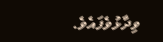ވިދާޅުވެފައެވެ.